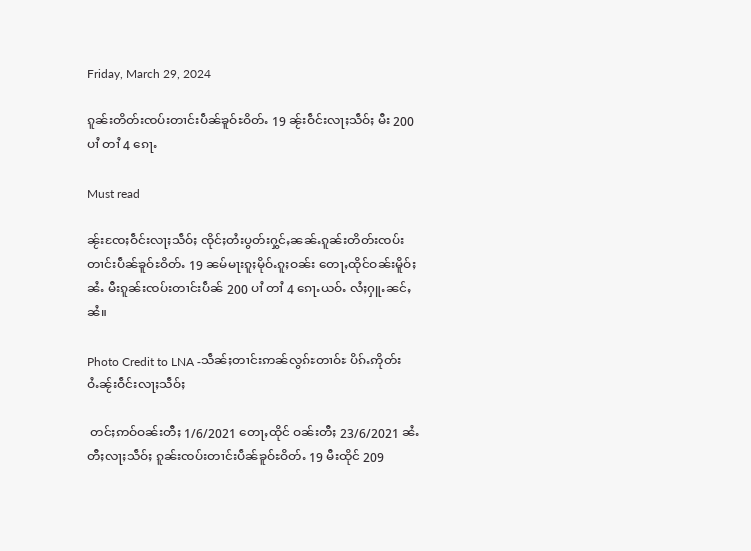Friday, March 29, 2024

ၵူၼ်းတိတ်းၸပ်းတၢင်းပဵၼ်ၶူဝ်ႊဝိတ်ႉ 19 ၼႂ်းဝဵင်းလႃႈသဵဝ်ႈ မီး 200 ပၢႆ တၢႆ 4 ၵေႃႉ

Must read

ၼႂ်းၸႄႈဝဵင်းလႃႈသဵဝ်ႈ ၸိုင်ႈတႆးပွတ်းႁွင်ႇၼၼ်ႉၵူၼ်းတိတ်းၸပ်းတၢင်းပဵၼ်ၶူဝ်ႊဝိတ်ႉ 19 ၼမ်မႃးၵူႈမိုဝ်ႉၵူႈဝၼ်း တေႃႇထိုင်ဝၼ်းမိူဝ်ႈၼႆႉ မီးၵူၼ်းၸပ်းတၢင်းပဵၼ် 200 ပၢႆ တၢႆ 4 ၵေႃႉယဝ်ႉ လႆႈႁူႉၼင်ႇၼႆ။

Photo Credit to LNA -သဵၼ်ႈတၢင်းဢၼ်လွၵ်ႊတၢဝ်ႊ ပိၵ်ႉဢိုတ်းဝႆႉၼႂ်းဝဵင်းလႃႈသဵဝ်ႈ

 တင်ႈဢဝ်ဝၼ်းတီႈ 1/6/2021 တေႃႇထိုင် ဝၼ်းတီႈ 23/6/2021 ၼႆႉ တီႈလႃႈသဵဝ်ႈ ၵူၼ်းၸပ်းတၢင်းပဵၼ်ၶူဝ်ႊဝိတ်ႉ 19 မီးထိုင် 209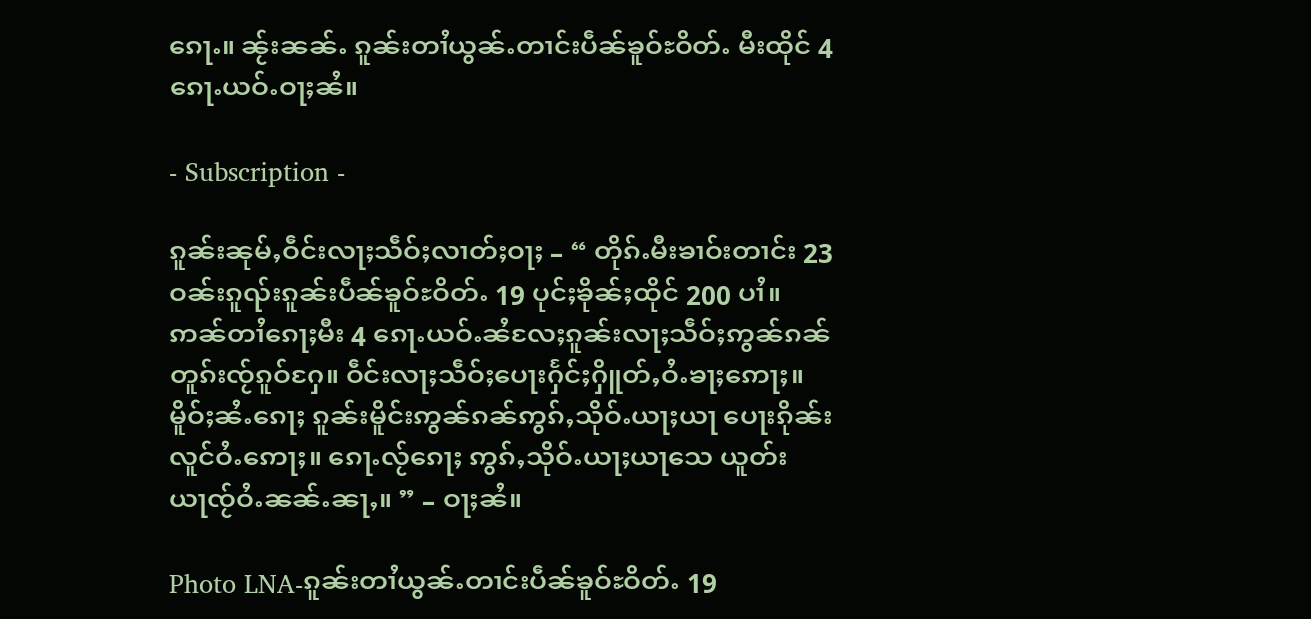ၵေႃႉ။ ၼႂ်းၼၼ်ႉ ၵူၼ်းတၢႆယွၼ်ႉတၢင်းပဵၼ်ၶူဝ်ႊဝိတ်ႉ မီးထိုင် 4 ၵေႃႉယဝ်ႉဝႃႈၼႆ။

- Subscription -

ၵူၼ်းၼုမ်ႇဝဵင်းလႃႈသဵဝ်ႈလၢတ်ႈဝႃႈ – “ တိုၵ်ႉမီးၶၢဝ်းတၢင်း 23 ဝၼ်းၵူၺ်းၵူၼ်းပဵၼ်ၶူဝ်ႊဝိတ်ႉ 19 ပုင်ႈၶိုၼ်ႈထိုင် 200 ပၢႆ။ ဢၼ်တၢႆၵေႃႈမီး 4 ၵေႃႉယဝ်ႉၼႆလႄႈၵူၼ်းလႃႈသဵဝ်ႈဢွၼ်ၵၼ်တူၵ်းၸႂ်ၵူဝ်ႁႄ။ ဝဵင်းလႃႈသဵဝ်ႈပေႃးႁႅင်ႈႁိူတ်ႇဝႆႉၶႃႈဢေႃႈ။ မိူဝ်ႈၼႆႉၵေႃႈ ၵူၼ်းမိူင်းဢွၼ်ၵၼ်ဢွၵ်ႇသိုဝ်ႉယႃႈယႃ ပေႃးၵိုၼ်းလူင်ဝႆႉဢေႃႈ။ ၵေႃႉလႂ်ၵေႃႈ ဢွၵ်ႇသိုဝ်ႉယႃႈယႃသေ ယူတ်းယႃၸႂ်ဝႆႉၼၼ်ႉၼႃႇ။ ” – ဝႃႈၼႆ။

Photo LNA-ၵူၼ်းတၢႆယွၼ်ႉတၢင်းပဵၼ်ၶူဝ်ႊဝိတ်ႉ 19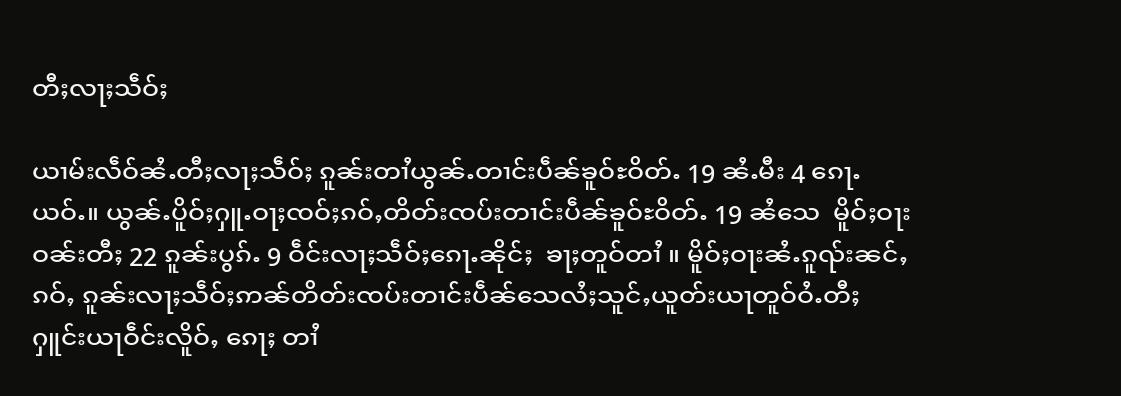တီႈလႃႈသဵဝ်ႈ

ယၢမ်းလဵဝ်ၼႆႉတီႈလႃႈသဵဝ်ႈ ၵူၼ်းတၢႆယွၼ်ႉတၢင်းပဵၼ်ၶူဝ်ႊဝိတ်ႉ 19 ၼႆႉမီး 4 ၵေႃႉယဝ်ႉ။ ယွၼ်ႉပိူဝ်ႈႁူႉဝႃႈၸဝ်ႈၵဝ်ႇတိတ်းၸပ်းတၢင်းပဵၼ်ၶူဝ်ႊဝိတ်ႉ 19 ၼႆသေ  မိူဝ်ႈဝႃး ဝၼ်းတီႈ 22 ၵူၼ်းပွၵ်ႉ 9 ဝဵင်းလႃႈသဵဝ်ႈၵေႃႉၼိုင်ႈ  ၶႃႈတူဝ်တၢႆ ။ မိူဝ်ႈဝႃးၼႆႉၵူၺ်းၼင်ႇၵဝ်ႇ ၵူၼ်းလႃႈသဵဝ်ႈဢၼ်တိတ်းၸပ်းတၢင်းပဵၼ်သေလႆႈသူင်ႇယူတ်းယႃတူဝ်ဝႆႉတီႈႁူင်းယႃဝဵင်းလိူဝ်ႇ ၵေႃႈ တၢႆ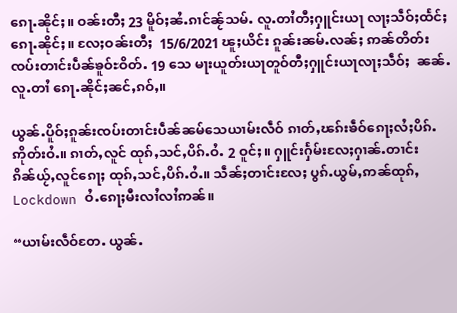ၵေႃႉၼိုင်ႈ။ ဝၼ်းတီႈ 23 မိူဝ်ႈၼႆႉၵၢင်ၼႂ်သမ်ႉ လူႉတၢႆတီႈႁူင်းယႃ လႃႈသဵဝ်ႈထႅင်ႈၵေႃႉၼိုင်ႈ။ လႄႈဝၼ်းတီႈ  15/6/2021 ၽူႈယိင်း ၵူၼ်းၼမ်ႉလၼ်ႈ ဢၼ်တိတ်းၸပ်းတၢင်းပဵၼ်ၶူဝ်ႊဝိတ်ႉ 19 သေ မႃးယူတ်းယႃတူဝ်တီႈႁူင်းယႃလႃႈသဵဝ်ႈ  ၼၼ်ႉလူႉတၢႆ ၵေႃႉၼိုင်ႈၼင်ႇၵဝ်ႇ။

ယွၼ်ႉပိူဝ်ႈၵူၼ်းၸပ်းတၢင်းပဵၼ်ၼမ်သေယၢမ်းလဵဝ် ၵၢတ်ႇၽၵ်းၶဵဝ်ၵေႃႈလႆႈပိၵ်ႉဢိုတ်းဝႆႉ။ ၵၢတ်ႇလူင် ထုၵ်ႇသင်ႇပိၵ်ႉဝႆႉ 2 ဝူင်ႈ။ ႁူင်းႁႅမ်းလႄႈႁၢၼ်ႉတၢင်းၵိၼ်ယႂ်ႇလူင်ၵေႃႈ ထုၵ်ႇသင်ႇပိၵ်ႉဝႆႉ။ သဵၼ်ႈတၢင်းလႄႈ ပွၵ်ႉယွမ်ႇဢၼ်ထုၵ်ႇ Lockdown ဝႆႉၵေႃႈမီးလၢႆလၢႆဢၼ်။

“ယၢမ်းလဵဝ်တႄႉ ယွၼ်ႉ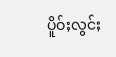ပိူဝ်ႈလွင်ႈ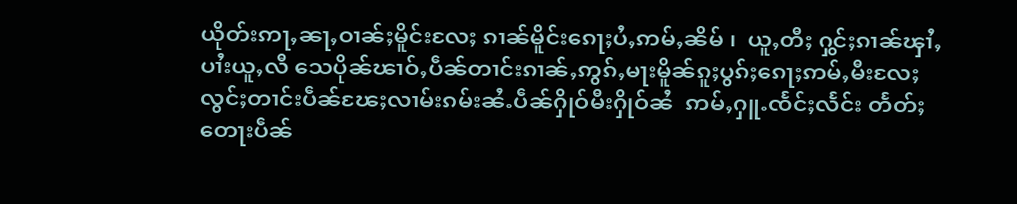ယိုတ်းဢႃႇၼႃႇဝၢၼ်ႈမိူင်းလႄႈ ၵၢၼ်မိူင်းၵေႃႈပႆႇဢမ်ႇၼိမ် ၊  ယူႇတီႈ ႁွင်ႈၵၢၼ်ၾၢႆႇပၢႆးယူႇလီ သေပိုၼ်ၽၢဝ်ႇပဵၼ်တၢင်းၵၢၼ်ႇဢွၵ်ႇမႃးမိူၼ်ၵူႈပွၵ်ႈၵေႃႈဢမ်ႇမီးလႄႈ  လွင်ႈတၢင်းပဵၼ်ၽႄႈလၢမ်းၵမ်းၼႆႉပဵၼ်ႁိုဝ်မီးႁိုဝ်ၼႆ  ဢမ်ႇႁူႉၸႅင်ႈလႅင်း တႅတ်ႈတေႃးပဵၼ်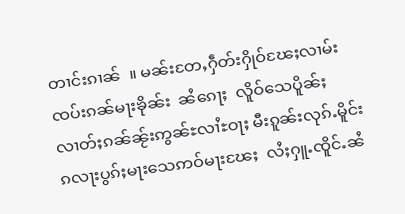တၢင်းၵၢၼ်  ။ မၼ်းတႄႇႁဵတ်းႁိုဝ်ၽႄႈလၢမ်းၸပ်းၵၼ်မႃးၶိုၼ်း  ၼႆၵေႃႈ  လိူဝ်သေပိူၼ်ႈလၢတ်ႈၵၼ်ၼႂ်းဢွၼ်ႊလၢႆႊဝႃႈ မီးၵူၼ်းလုၵ်ႉမိူင်းၵလႃးပွၵ်ႈမႃးသေဢဝ်မႃးၽႄႈ  လႆႈႁူႉၸိူင်ႉၼႆ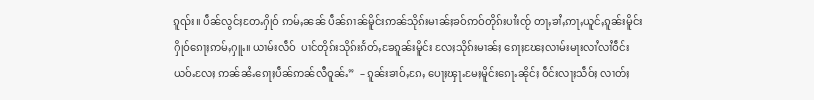ၵူၺ်း။ ပဵၼ်လွင်ႈတႄႉႁိုဝ် ဢမ်ႇၼၼ် ပဵၼ်ၵၢၼ်မိူင်းဢၼ်သိုၵ်းမၢၼ်ႈၶဝ်ဢဝ်တိုၵ်းပၢႆးၸႂ် တႃႇၶၢႆႇဢႃႇယူင်ႇၵူၼ်းမိူင်း ႁိုဝ်ၵေႃႈဢမ်ႇႁူႉ။ ယၢမ်းလဵဝ်  ပၢင်တိုၵ်းသိုၵ်းၵႅတ်ႇၶႄၵူၼ်းမိူင်း လႄႈသိုၵ်းမၢၼ်ႈ ၵေႃႈၽႄႈလၢမ်းမႃးလၢႆလၢႆဝဵင်းယဝ်ႉလႄႈ ဢၼ်ၼႆႉၵေႃႈပဵၼ်ဢၼ်လီဝူၼ်ႉ”  – ၵူၼ်းၶၢဝ်ႇၵႄႇ ပေႃႈၾႃႉမႄႈမိူင်းၵေႃႉၼိုင်ႈ ဝဵင်းလႃႈသဵဝ်ႈ လၢတ်ႈ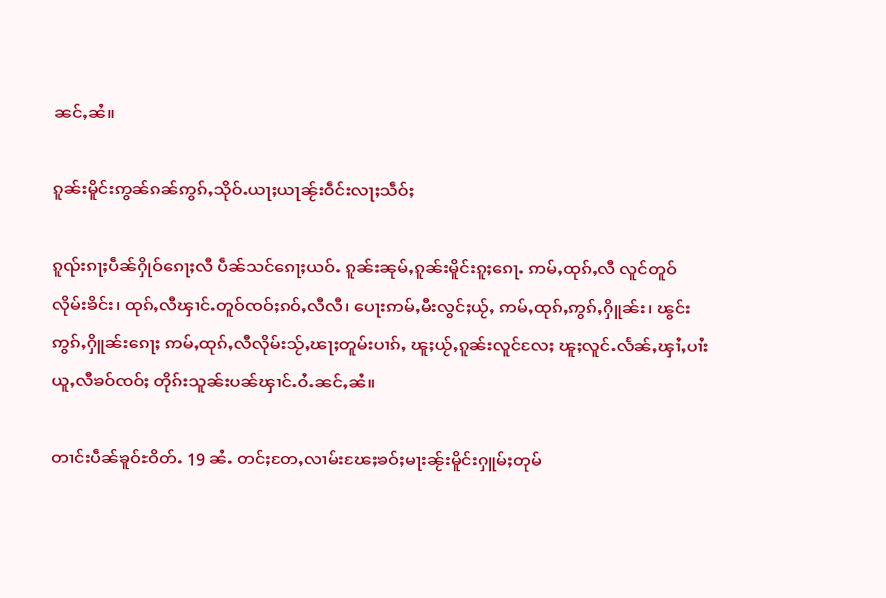ၼင်ႇၼႆ။

ၵူၼ်းမိူင်းဢွၼ်ၵၼ်ဢွၵ်ႇသိုဝ်ႉယႃႈယႃၼႂ်းဝဵင်းလႃႈသဵဝ်ႈ

ၵူၺ်းၵႃႈပဵၼ်ႁိုဝ်ၵေႃႈလီ ပဵၼ်သင်ၵေႃႈယဝ်ႉ ၵူၼ်းၼုမ်ႇၵူၼ်းမိူင်းၵူႈၵေႃႉ ဢမ်ႇထုၵ်ႇလီ လူင်တူဝ်လိုမ်းၶိင်း၊ ထုၵ်ႇလီၾၢင်ႉတူဝ်ၸဝ်ႈၵဝ်ႇလီလီ၊ ပေႃးဢမ်ႇမီးလွင်ႈယႂ်ႇ ဢမ်ႇထုၵ်ႇဢွၵ်ႇႁိူၼ်း၊ ၽွင်းဢွၵ်ႇႁိူၼ်းၵေႃႈ ဢမ်ႇထုၵ်ႇလီလိုမ်းသႂ်ႇၽႃႈတူမ်းပၢၵ်ႇ ၽူႈယႂ်ႇၵူၼ်းလူင်လႄႈ ၽူႈလူင်ႉလႅၼ်ႇၾၢႆႇပၢႆးယူႇလီၶဝ်ၸဝ်ႈ တိုၵ်းသူၼ်းပၼ်ၾၢင်ႉဝႆႉၼင်ႇၼႆ။

တၢင်းပဵၼ်ၶူဝ်ႊဝိတ်ႉ 19 ၼႆႉ တင်ႈတႄႇလၢမ်းၽႄႈၶဝ်ႈမႃးၼႂ်းမိူင်းႁူမ်ႈတုမ်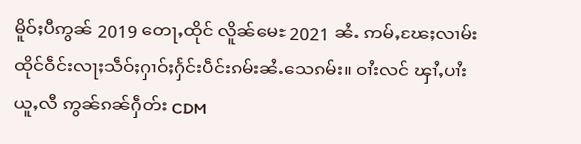မိူဝ်ႈပီဢွၼ် 2019 တေႃႇထိုင် လိူၼ်မေႊ 2021 ၼႆႉ ဢမ်ႇၽႄႈလၢမ်းထိုင်ဝဵင်းလႃႈသဵဝ်ႈႁၢဝ်ႈႁႅင်းပဵင်းၵမ်းၼႆႉသေၵမ်း။ ဝၢႆးလင် ၾၢႆႇပၢႆးယူႇလီ ဢွၼ်ၵၼ်ႁဵတ်း CDM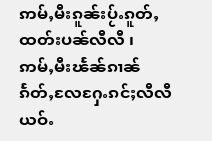ဢမ်ႇမီးၵူၼ်းပႂ်ႉၵူတ်ႇထတ်းပၼ်လီလီ ၊ ဢမ်ႇမီးၽႅၼ်ၵၢၼ်ၵႅတ်ႇလႄႁႄႉၵင်ႈလီလီယဝ်ႉ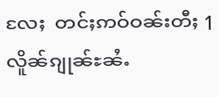လႄႈ  တင်ႈဢဝ်ဝၼ်းတီႈ 1 လိူၼ်ၵျုၼ်ႊၼႆႉ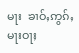မႃး  ၶၢဝ်ႇဢွၵ်ႇမႃးဝႃႈ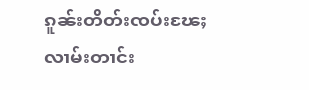ၵူၼ်းတိတ်းၸပ်းၽႄႈလၢမ်းတၢင်း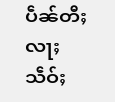ပဵၼ်တီႈလႃႈသဵဝ်ႈ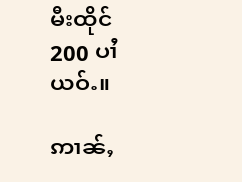မီးထိုင်  200 ပၢႆယဝ်ႉ။

ဢၢၼ်ႇ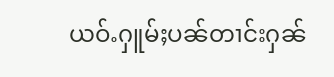ယဝ်ႉႁူမ်ႈပၼ်တၢင်းႁၼ်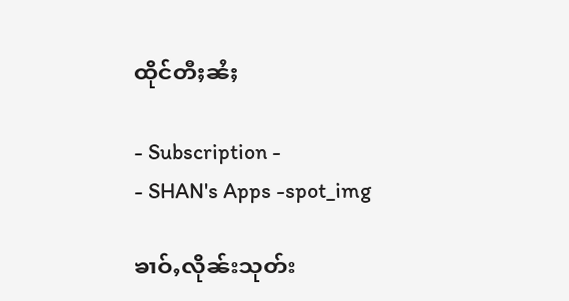ထိုင်တီႈၼႆႈ

- Subscription -
- SHAN's Apps -spot_img

ၶၢဝ်ႇလိုၼ်းသုတ်း